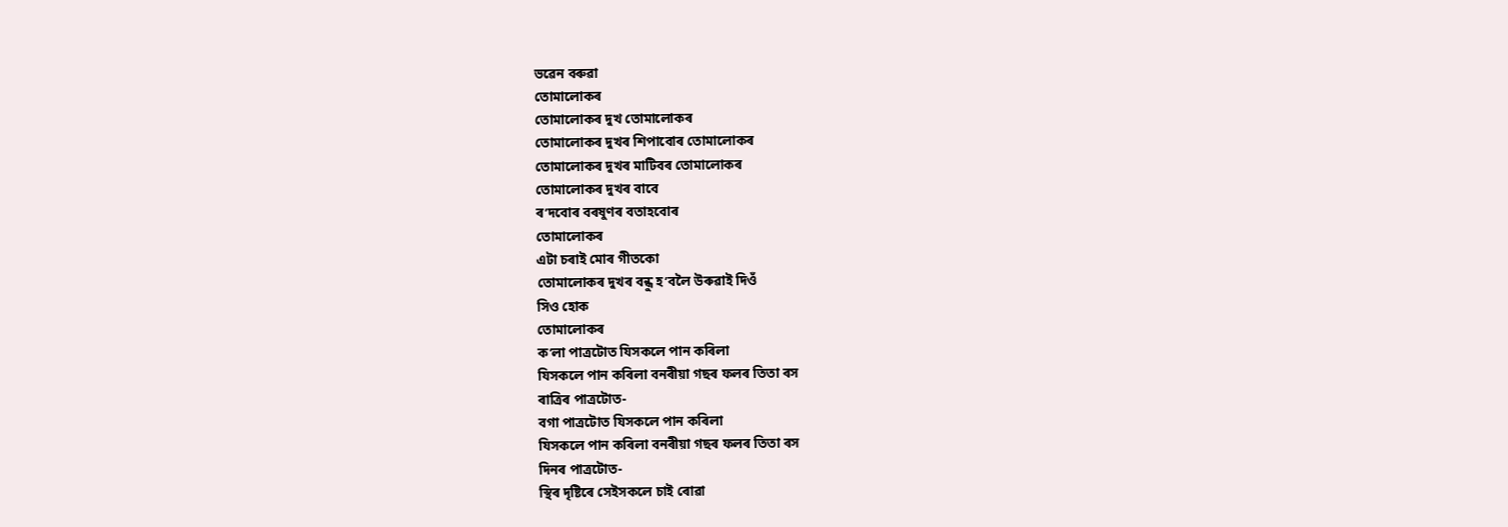ভৱেন বৰুৱা
তোমালোকৰ
তোমালোকৰ দুখ তোমালোকৰ
তোমালোকৰ দুখৰ শিপাবোৰ তোমালোকৰ
তোমালোকৰ দুখৰ মাটিবৰ তোমালোকৰ
তোমালোকৰ দুখৰ বাবে
ৰ’দবোৰ বৰষুণৰ বতাহবোৰ
তোমালোকৰ
এটা চৰাই মোৰ গীতকো
তোমালোকৰ দুখৰ বন্ধু হ’বলৈ উৰুৱাই দিওঁ
সিও হোক
তোমালোকৰ
ক’লা পাত্ৰটোত যিসকলে পান কৰিলা
যিসকলে পান কৰিলা বনৰীয়া গছৰ ফলৰ তিতা ৰস
ৰাত্ৰিৰ পাত্ৰটোত-
বগা পাত্ৰটোত যিসকলে পান কৰিলা
যিসকলে পান কৰিলা বনৰীয়া গছৰ ফলৰ তিতা ৰস
দিনৰ পাত্ৰটোত-
স্থিৰ দৃষ্টিৰে সেইসকলে চাই ৰোৱা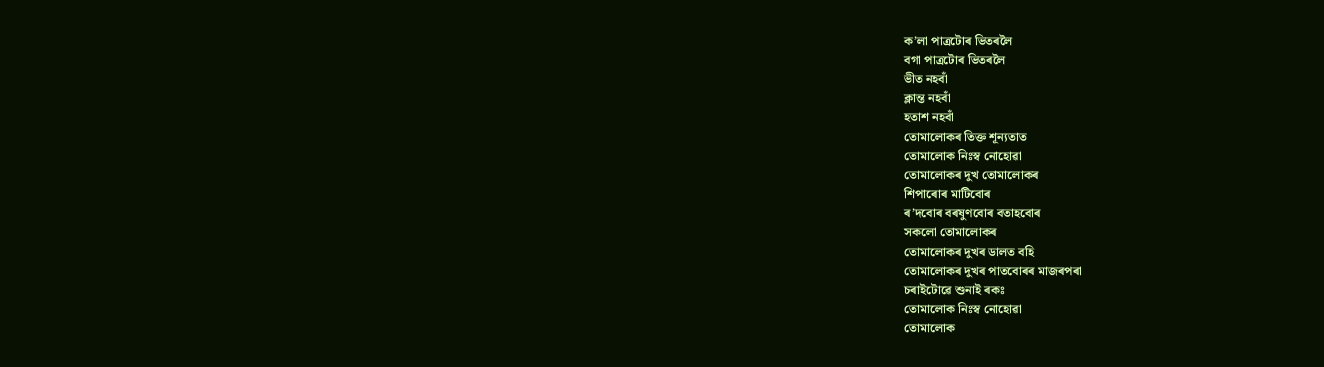ক’লা পাত্ৰটোৰ ভিতৰলৈ
বগা পাত্ৰটোৰ ভিতৰলৈ
ভীত নহবাঁ
ক্লান্ত নহবাঁ
হতাশ নহবাঁ
তোমালোকৰ তিক্ত শূন্যতাত
তোমালোক নিঃস্ব নোহোৱা
তোমালোকৰ দুখ তোমালোকৰ
শিপাৰোৰ মাটিবোৰ
ৰ’দবোৰ বৰষুণবোৰ বতাহবোৰ
সকলো তোমালোকৰ
তোমালোকৰ দুখৰ ডালত বহি
তোমালোকৰ দুখৰ পাতবোৰৰ মাজৰপৰা
চৰাইটোৱে শুনাই ৰকঃ
তোমালোক নিঃস্ব নোহোৱা
তোমালোক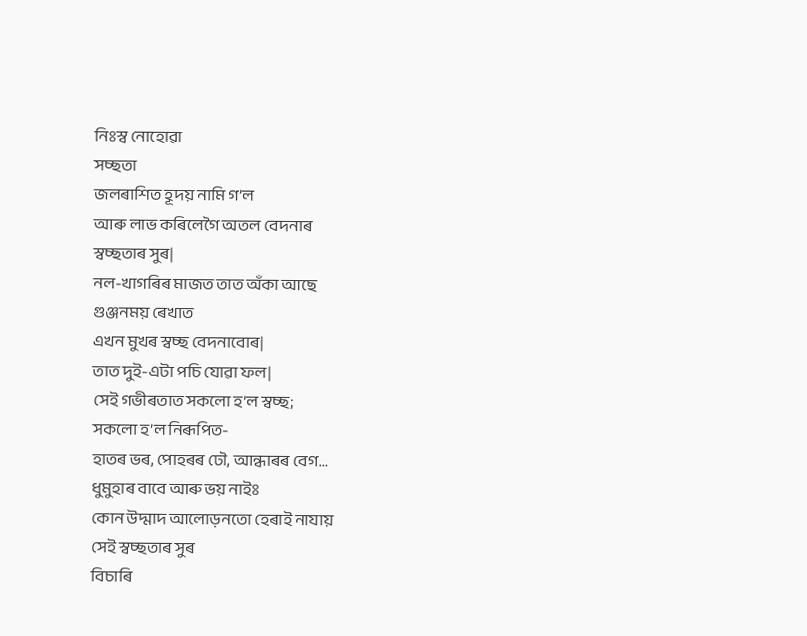নিঃস্ব নোহোৱা
সচ্ছতা
জলৰাশিত হূদয় নামি গ’ল
আৰু লাভ কৰিলেগৈ অতল বেদনাৰ
স্বচ্ছতাৰ সুৰ|
নল-খাগৰিৰ মাজত তাত অঁকা আছে
গুঞ্জনময় ৰেখাত
এখন মুখৰ স্বচ্ছ বেদনাবোৰ|
তাত দুই-এটা পচি যোৱা ফল|
সেই গভীৰতাত সকলো হ’ল স্বচ্ছ;
সকলো হ’ল নিৰূপিত-
হাতৰ ভৰ, পোহৰৰ ঢৌ, আন্ধাৰৰ বেগ…
ধুমুহাৰ বাবে আৰু ভয় নাইঃ
কোন উদ্মাদ আলোড়নতো হেৰাই নাযায়
সেই স্বচ্ছতাৰ সুৰ
বিচাৰি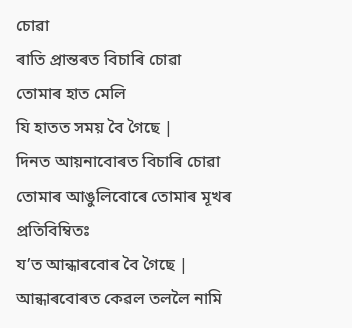চোৱা
ৰাতি প্ৰান্তৰত বিচাৰি চোৱা
তোমাৰ হাত মেলি
যি হাতত সময় বৈ গৈছে |
দিনত আয়নাবোৰত বিচাৰি চোৱা
তোমাৰ আঙুলিবোৰে তোমাৰ মূখৰ প্ৰতিবিম্বিতঃ
য’ত আন্ধাৰবোৰ বৈ গৈছে |
আন্ধাৰবোৰত কেৱল তললৈ নামি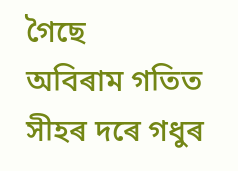গৈছে
অবিৰাম গতিত
সীহৰ দৰে গধুৰ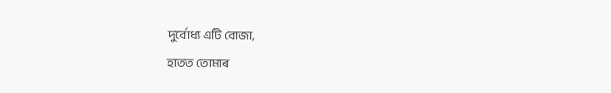দুৰ্বোধ্য এটি বোজা,
হাতত তোমাৰ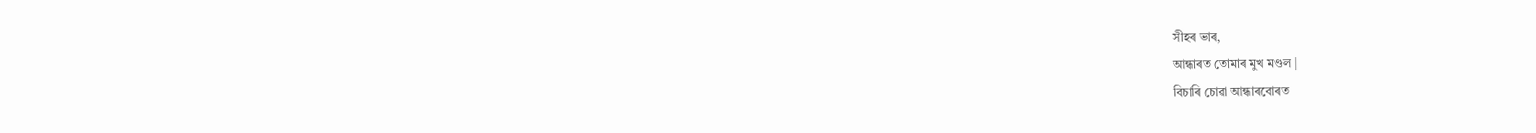সীহৰ ভাৰ,
আন্ধাৰত তোমাৰ মুখ মণ্ডল |
বিচাৰি চোৱা আন্ধাৰবোৰত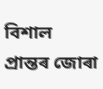বিশাল প্ৰান্তৰ জোৰা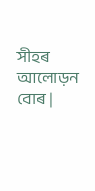সীহৰ আলোড়ন বোৰ |